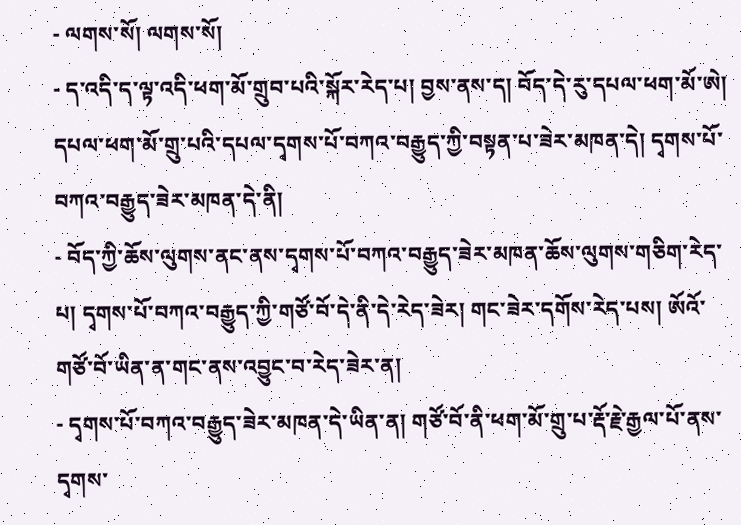- ལགས་སོ། ལགས་སོ།
- ད་འདི་ད་ལྟ་འདི་ཕག་མོ་གྲུབ་པའི་སྐོར་རེད་པ། བྱས་ནས་ད། བོད་དེ་རུ་དཔལ་ཕག་མོ་ཨེ། དཔལ་ཕག་མོ་གྲུ་པའི་དཔལ་དྭགས་པོ་བཀའ་བརྒྱུད་ཀྱི་བསྟན་པ་ཟེར་མཁན་དེ། དྭགས་པོ་བཀའ་བརྒྱུད་ཟེར་མཁན་དེ་ནི།
- བོད་ཀྱི་ཆོས་ལུགས་ནང་ནས་དྭགས་པོ་བཀའ་བརྒྱུད་ཟེར་མཁན་ཆོས་ལུགས་གཅིག་རེད་པ། དྭགས་པོ་བཀའ་བརྒྱུད་ཀྱི་གཙོ་བོ་དེ་ནི་དེ་རེད་ཟེར། གང་ཟེར་དགོས་རེད་པས། ཨོའོ་གཙོ་བོ་ཡིན་ན་གང་ནས་འབྱུང་བ་རེད་ཟེར་ན།
- དྭགས་པོ་བཀའ་བརྒྱུད་ཟེར་མཁན་དེ་ཡིན་ན། གཙོ་བོ་ནི་ཕག་མོ་གྲུ་པ་རྡོ་རྗེ་རྒྱལ་པོ་ནས་དྭགས་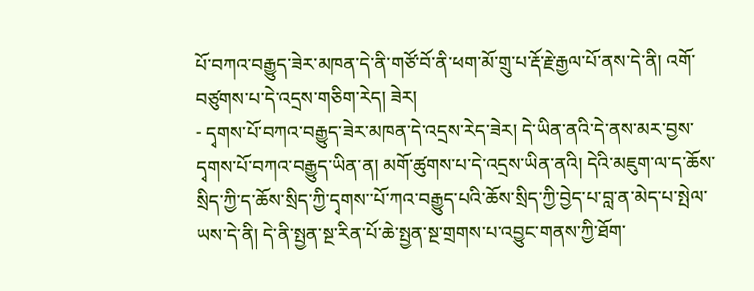པོ་བཀའ་བརྒྱུད་ཟེར་མཁན་དེ་ནི་གཙོ་བོ་ནི་ཕག་མོ་གྲུ་པ་རྡོ་རྗེ་རྒྱལ་པོ་ནས་དེ་ནི། འགོ་བཙུགས་པ་དེ་འདྲས་གཅིག་རེད། ཟེར།
- དྭགས་པོ་བཀའ་བརྒྱུད་ཟེར་མཁན་དེ་འདྲས་རེད་ཟེར། དེ་ཡིན་ནའི་དེ་ནས་མར་བྱས་དྭགས་པོ་བཀའ་བརྒྱུད་ཡིན་ན། མགོ་ཚུགས་པ་དེ་འདྲས་ཡིན་ནའི། དེའི་མཇུག་ལ་ད་ཆོས་སྲིད་ཀྱི་ད་ཆོས་སྲིད་ཀྱི་དྭགས་་པོ་ཀའ་བརྒྱུད་པའི་ཆོས་སྲིད་ཀྱི་བྱེད་པ་བླ་ན་མེད་པ་སྤེལ་ཡས་དེ་ནི། དེ་ནི་སྤྱན་སྔ་རིན་པོ་ཆེ་སྤྱན་སྔ་གྲགས་པ་འབྱུང་གནས་ཀྱི་ཐོག་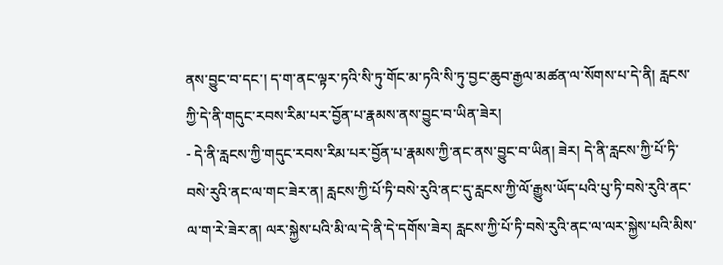ནས་བྱུང་བ་དང་། ད་ག་ནང་ལྟར་ཏའི་སི་ཏུ་གོང་མ་ཏའི་སི་ཏུ་བྱང་ཆུབ་རྒྱལ་མཚན་ལ་སོགས་པ་དེ་ནི། རླངས་ཀྱི་དེ་ནི་གདུང་རབས་རིམ་པར་བྱོན་པ་རྣམས་ནས་བྱུང་བ་ཡིན་ཟེར།
- དེ་ནི་རླངས་ཀྱི་གདུང་རབས་རིམ་པར་བྱོན་པ་རྣམས་ཀྱི་ནང་ནས་བྱུང་བ་ཡིན། ཟེར། དེ་ནི་རླངས་ཀྱི་པོ་ཏི་བསེ་རུའི་ནང་ལ་གང་ཟེར་ན། རླངས་ཀྱི་པོ་ཏི་བསེ་རུའི་ནང་དུ་རླངས་ཀྱི་ལོ་རྒྱུས་ཡོད་པའི་པུ་ཏི་བསེ་རུའི་ནང་ལ་ག་རེ་ཟེར་ན། ལར་སྐྱེས་པའི་མི་ལ་དེ་ནི་དེ་དགོས་ཟེར། རླངས་ཀྱི་པོ་ཏི་བསེ་རུའི་ནང་ལ་ལར་སྐྱེས་པའི་མིས་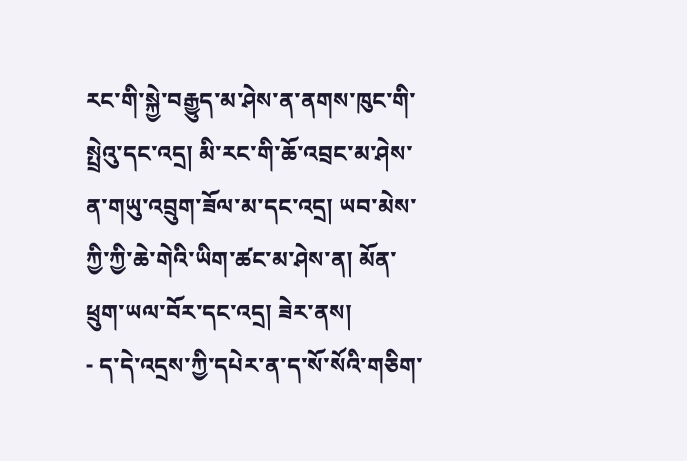རང་གི་སྐྱེ་བརྒྱུད་མ་ཤེས་ན་ནགས་ཁུང་གི་སྤྲེའུ་དང་འདྲ། མི་རང་གི་ཆོ་འབྲང་མ་ཤེས་ན་གཡུ་འབྲུག་ཟོལ་མ་དང་འདྲ། ཡབ་མེས་ཀྱི་ཀྱི་ཆེ་གེའི་ཡིག་ཚང་མ་ཤེས་ན། མོན་ཕྲུག་ཡལ་བོར་དང་འདྲ། ཟེར་ནས།
- ད་དེ་འདྲས་ཀྱི་དཔེར་ན་ད་སོ་སོའི་གཅིག་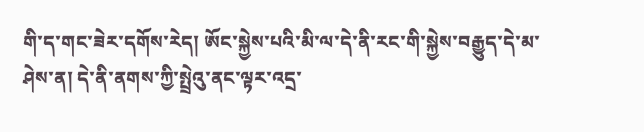གི་ད་གང་ཟེར་དགོས་རེད། ཨོང་སྐྱེས་པའི་མི་ལ་དེ་ནི་རང་གི་སྐྱེས་བརྒྱུད་དེ་མ་ཤེས་ན། དེ་ནི་ནགས་ཀྱི་སྤྲེའུ་ནང་ལྟར་འདྲ་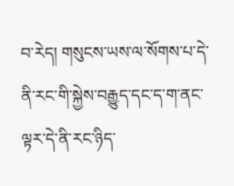བ་རེད། གསུངས་ཡས་ལ་སོགས་པ་དེ་ནི་རང་གི་སྐྱེས་བརྒྱུད་དང་ད་ག་ནང་ལྟར་དེ་ནི་རང་ཉིད་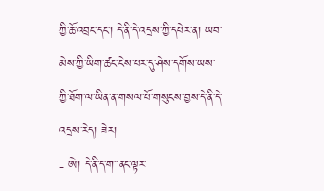ཀྱི་ཆོ་འབྲང་དང་། དེ་ནི་དེ་འདྲས་ཀྱི་དཔེར་ན། ཡབ་མེས་ཀྱི་ཡིག་ཚང་ངེས་པར་དུ་ཤེས་དགོས་ཡས་ཀྱི་ཐོག་ལ་ཡིན་ན་གསལ་པོ་གསུངས་བྱས་དེ་ནི་དེ་འདྲས་རེད། ཟེར།
- ཨེ། དེ་ནི་ད་ག་་ནང་ལྟར་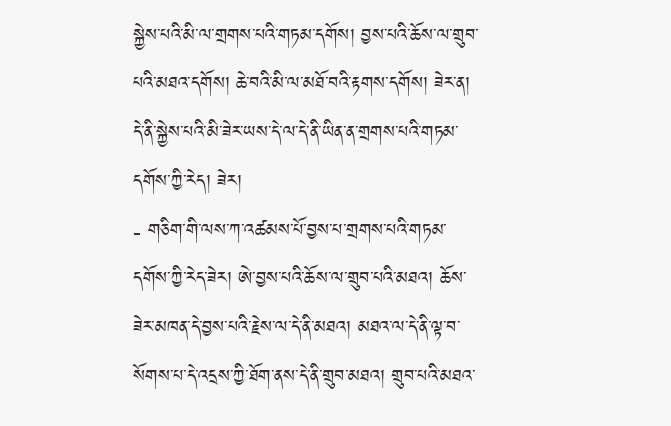སྐྱེས་པའི་མི་ལ་གྲགས་པའི་གཏམ་དགོས། བྱས་པའི་ཆོས་ལ་གྲུབ་པའི་མཐའ་དགོས། ཆེ་བའི་མི་ལ་མཐོ་བའི་རྟགས་དགོས། ཟེར་ན། དེ་ནི་སྐྱེས་པའི་མི་ཟེར་ཡས་དེ་ལ་དེ་ནི་ཡིན་ན་གྲགས་པའི་གཏམ་དགོས་ཀྱི་རེད། ཟེར།
- གཅིག་གི་ལས་ཀ་འཚམས་པོ་བྱས་པ་གྲགས་པའི་གཏམ་དགོས་ཀྱི་རེད་ཟེར། ཨེ་བྱས་པའི་ཆོས་ལ་གྲུབ་པའི་མཐའ། ཆོས་ཟེར་མཁན་དེ་བྱས་པའི་རྗེས་ལ་དེ་ནི་མཐའ། མཐའ་ལ་དེ་ནི་ལྟ་བ་སོགས་པ་དེ་འདྲས་ཀྱི་ཐོག་ནས་དེ་ནི་གྲུབ་མཐའ། གྲུབ་པའི་མཐའ་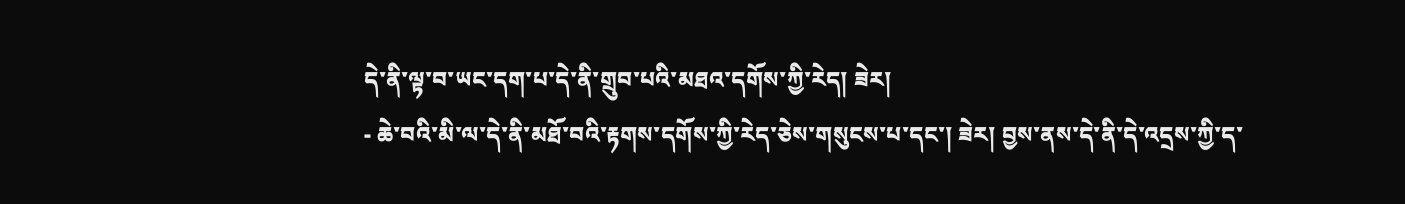དེ་ནི་ལྟ་བ་ཡང་དག་པ་དེ་ནི་གྲུབ་པའི་མཐའ་དགོས་ཀྱི་རེད། ཟེར།
- ཆེ་བའི་མི་ལ་དེ་ནི་མཐོ་བའི་རྟགས་དགོས་ཀྱི་རེད་ཅེས་གསུངས་པ་དང་། ཟེར། བྱས་ནས་དེ་ནི་དེ་འདྲས་ཀྱི་ད་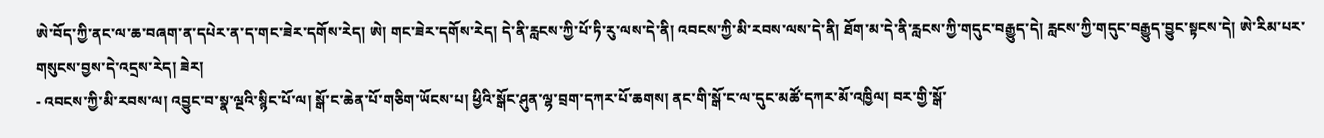ཨེ་བོད་ཀྱི་ནང་ལ་ཆ་བཞག་ན་དཔེར་ན་ད་གང་ཟེར་དགོས་རེད། ཨེ། གང་ཟེར་དགོས་རེད། དེ་ནི་རླངས་ཀྱི་པོ་ཏི་རུ་ལས་དེ་ནི། འབངས་ཀྱི་མི་རབས་ལས་དེ་ནི། ཐོག་མ་དེ་ནི་རླངས་ཀྱི་གདུང་བརྒྱུད་དེ། རླངས་ཀྱི་གདུང་བརྒྱུད་བྱུང་སྟངས་དེ། ཨེ་རིམ་པར་གསུངས་བྱས་དེ་འདྲས་རེད། ཟེར།
- འབངས་ཀྱི་མི་རབས་ལ། འབྱུང་བ་སྣ་ལྔའི་སྙིང་པོ་ལ། སྒོ་ང་ཆེན་པོ་གཅིག་ཡོངས་པ། ཕྱིའི་སྒོང་ཤུན་ལྷ་བྲག་དཀར་པོ་ཆགས། ནང་གི་སྒོ་ང་ལ་དུང་མཚོ་དཀར་མོ་འཁྱིལ། བར་གྱི་སྒོ་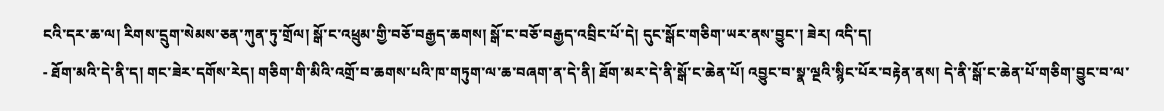ངའི་དར་ཆ་ལ། རིགས་དྲུག་སེམས་ཅན་ཀུན་ཏུ་གྲོལ། སྒོ་ང་འཕྲུམ་གྱི་བཅོ་བརྒྱད་ཆགས། སྒོ་ང་བཅོ་བརྒྱད་འབྲིང་པོ་དེ། དུང་སྒོང་གཅིག་ཡར་ནས་བྱུང་། ཟེར། འདི་ད།
- ཐོག་མའི་དེ་ནི་ད། གང་ཟེར་དགོས་རེད། གཅིག་གི་མིའི་འགྲོ་བ་ཆགས་པའི་ཁ་གཏུག་ལ་ཆ་བཞག་ན་དེ་ནི། ཐོག་མར་དེ་ནི་སྒོ་ང་ཆེན་པོ། འབྱུང་བ་སྣ་ལྔའི་སྙིང་པོར་བརྟེན་ནས། དེ་ནི་སྒོ་ང་ཆེན་པོ་གཅིག་བྱུང་བ་ལ་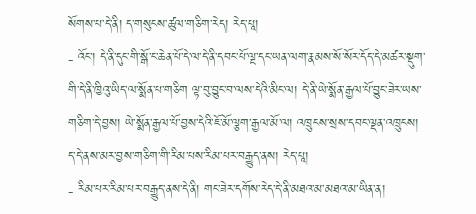སོགས་པ་དེ་ནི། ད་གསུངས་ཚུལ་གཅིག་རེད། རེད་པཱ།
- འོང་། དེ་ནི་དུང་གི་སྒོ་ང་ཆེན་པོ་དེ་ལ་དེ་ནི་དབང་པོ་ལྔ་དང་ཡན་ལག་རྣམས་སོ་སོར་དོད་དེ་མཚར་སྡུག་གི་དེ་ནི་ཁྱིའུ་ཡིད་ལ་སྨོན་པ་གཅིག ལྟ་བུ་བྱུང་བ་ལས་དེའི་མིང་ལ། དེ་ནི་ཡེ་སྨོན་རྒྱལ་པོ་བྱུང་ཟེར་ཡས་གཅིག་དེ་བྱས། ཡེ་སྨོན་རྒྱལ་པོ་བྱས་དེའི་ཇོ་མོ་ལྕག་རྒྱལ་མོ་ལ། འཁྲུངས་སྲས་དབང་ལྡན་འཁྲུངས། ད་དེ་ནས་མར་བྱས་གཅིག་གི་རིམ་པས་རིམ་པར་བརྒྱུད་ནས། རེད་པཱ།
- རིམ་པར་རིམ་པར་བརྒྱུད་ནས་དེ་ནི། གང་ཟེར་དགོས་རེད་དེ་ནི་མཐའ་མ་མཐའ་མ་ཡིན་ན།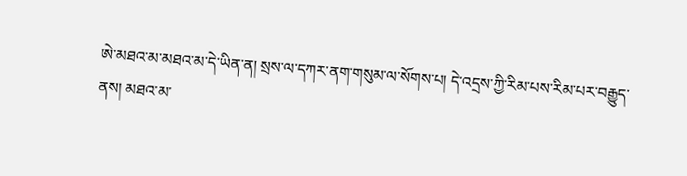ཨེ་མཐའ་མ་མཐའ་མ་དེ་ཡིན་ན། སྲས་ལ་དཀར་ནག་གསུམ་ལ་སོགས་པ། དེ་འདྲས་ཀྱི་རིམ་པས་རིམ་པར་བརྒྱུད་ནས། མཐའ་མ་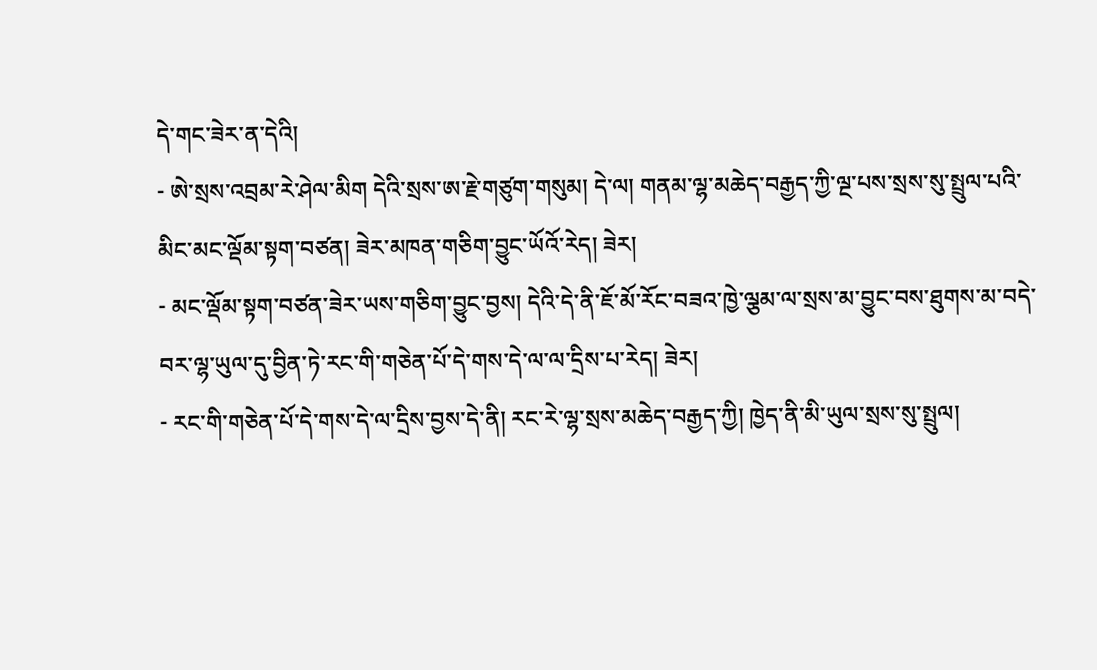དེ་གང་ཟེར་ན་དེའི།
- ཨེ་སྲས་འབྲམ་རེ་ཤེལ་མིག དེའི་སྲས་ཨ་རྗེ་གཙུག་གསུམ། དེ་ལ། གནམ་ལྷ་མཆེད་བརྒྱད་ཀྱི་ལྔ་པས་སྲས་སུ་སྤྲུལ་པའི་མིང་མང་ལྡོམ་སྟག་བཙན། ཟེར་མཁན་གཅིག་བྱུང་ཡོའོ་རེད། ཟེར།
- མང་ལྡོམ་སྟག་བཙན་ཟེར་ཡས་གཅིག་བྱུང་བྱས། དེའི་དེ་ནི་ཇོ་མོ་རོང་བཟའ་ཁྱེ་ལྕམ་ལ་སྲས་མ་བྱུང་བས་ཐུགས་མ་བདེ་བར་ལྷ་ཡུལ་དུ་བྱིན་ཏེ་རང་གི་གཅེན་པོ་དེ་གས་དེ་ལ་ལ་དྲིས་པ་རེད། ཟེར།
- རང་གི་གཅེན་པོ་དེ་གས་དེ་ལ་དྲིས་བྱས་དེ་ནི། རང་རེ་ལྷ་སྲས་མཆེད་བརྒྱད་ཀྱི། ཁྱེད་ནི་མི་ཡུལ་སྲས་སུ་སྤྲུལ།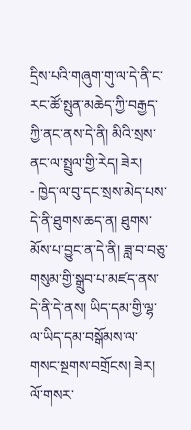དྲིས་པའི་གཞུག་གུ་ལ་དེ་ནི་ང་རང་ཚོ་སྤུན་མཆེད་ཀྱི་བརྒྱད་ཀྱི་ནང་ནས་དེ་ནི། མིའི་སྲས་ནང་ལ་སྤྲུལ་གྱི་རེད། ཟེར།
- ཁྱེད་ལ་བུ་དང་སྲས་མེད་པས་དེ་ནི་ཐུགས་ཆད་ན། ཐུགས་མོས་པ་བྱུང་ན་དེ་ནི། ཟླ་བ་བཅུ་གསུམ་གྱི་སྒྲུབ་པ་མཛད་ནས་དེ་ནི་དེ་ནས། ཡིད་དམ་གྱི་ལྷ་ལ་ཡིད་དམ་བསྒོམས་ལ་གསང་སྔགས་བགྲོངས། ཟེར། ལོ་གསར་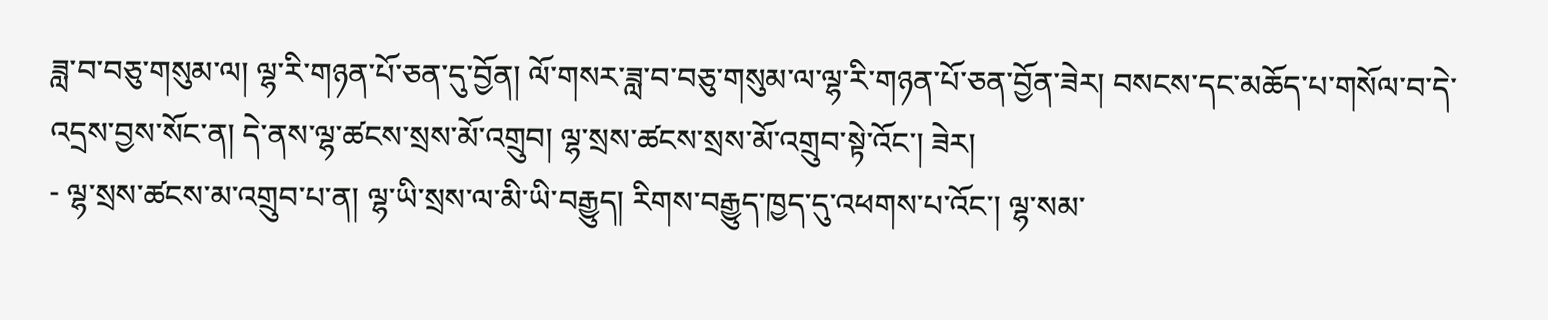ཟླ་བ་བཅུ་གསུམ་ལ། ལྷ་རི་གཉན་པོ་ཅན་དུ་བྱོན། ལོ་གསར་ཟླ་བ་བཅུ་གསུམ་ལ་ལྷ་རི་གཉན་པོ་ཅན་བྱོན་ཟེར། བསངས་དང་མཆོད་པ་གསོལ་བ་དེ་འདྲས་བྱས་སོང་ན། དེ་ནས་ལྷ་ཚངས་སྲས་མོ་འགྲུབ། ལྷ་སྲས་ཚངས་སྲས་མོ་འགྲུབ་སྟེ་འོང་། ཟེར།
- ལྷ་སྲས་ཚངས་མ་འགྲུབ་པ་ན། ལྷ་ཡི་སྲས་ལ་མི་ཡི་བརྒྱུད། རིགས་བརྒྱུད་ཁྱད་དུ་འཕགས་པ་འོང་། ལྷ་སམ་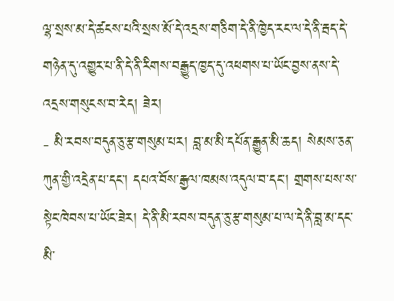ལྷ་སྲས་མ་དེ་ཚངས་པའི་སྲས་མོ་དེ་འདྲས་གཅིག་དེ་ནི་ཁྱེད་རང་ལ་དེ་ནི་རྦད་དེ་གཉེན་དུ་འགྱུར་པ་ནི་དེ་ནི་རིགས་བརྒྱུད་ཁྱད་དུ་འཕགས་པ་ཡོང་བྱས་ནས་དེ་འདྲས་གསུངས་བ་རེད། ཟེར།
- མི་རབས་བདུན་ཅུ་རྩ་གསུམ་པར། བླ་མ་མི་དཔོན་རྒྱུན་མི་ཆད། སེམས་ཅན་ཀུན་གྱི་འདྲེན་པ་དང་། དཔའ་བོས་རྒྱལ་ཁམས་འདུལ་བ་དང་། གྲགས་པས་ས་སྟེང་ཁེབས་པ་ཡོང་ཟེར། དེ་ནི་མི་རབས་བདུན་ཅུ་རྩ་གསུམ་པ་ལ་དེ་ནི་བླ་མ་དང་མི་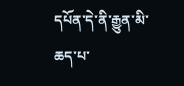དཔོན་དེ་ནི་རྒྱུན་མི་ཆད་པ་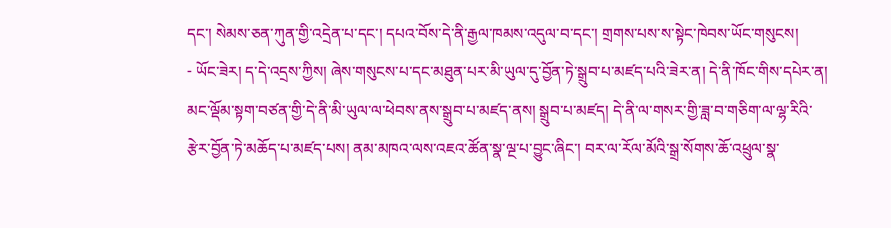དང་། སེམས་ཅན་ཀུན་གྱི་འདྲེན་པ་དང་། དཔའ་བོས་དེ་ནི་རྒྱལ་ཁམས་འདུལ་བ་དང་། གྲགས་པས་ས་སྟེང་ཁེབས་ཡོང་གསུངས།
- ཡོང་ཟེར། ད་དེ་འདྲས་ཀྱིས། ཞེས་གསུངས་པ་དང་མཐུན་པར་མི་ཡུལ་དུ་བྱོན་ཏེ་སྒྲུབ་པ་མཛད་པའི་ཟེར་ན། དེ་ནི་ཁོང་གིས་དཔེར་ན། མང་ལྡོམ་སྟག་བཙན་གྱི་དེ་ནི་མི་ཡུལ་ལ་ཕེབས་ནས་སྒྲུབ་པ་མཛད་ནས། སྒྲུབ་པ་མཛད། དེ་ནི་ལ་གསར་གྱི་ཟླ་བ་གཅིག་ལ་ལྷ་རིའི་རྩེར་བྱོན་ཏེ་མཆོད་པ་མཛད་པས། ནམ་མཁའ་ལས་འཇའ་ཚོན་སྣ་ལྔ་པ་བྱུང་ཞིང་། བར་ལ་རོལ་མོའི་སྒྲ་སོགས་ཆོ་འཕྲུལ་སྣ་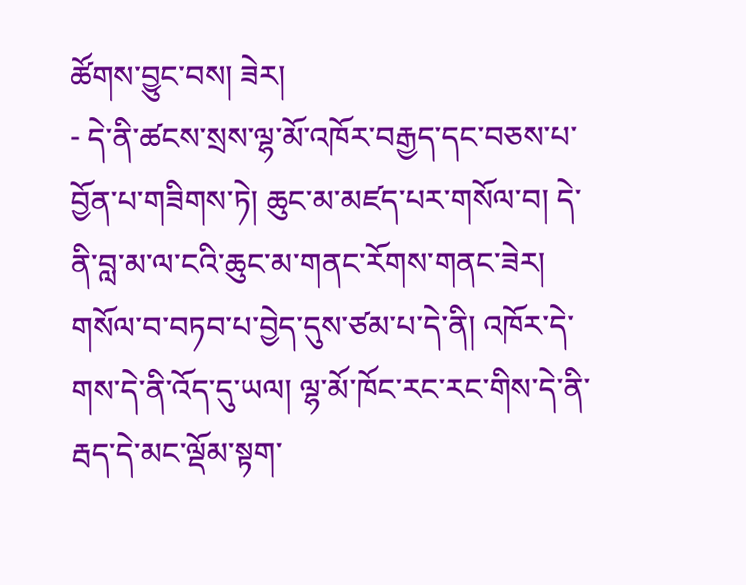ཚོགས་བྱུང་བས། ཟེར།
- དེ་ནི་ཚངས་སྲས་ལྷ་མོ་འཁོར་བརྒྱད་དང་བཅས་པ་བྱོན་པ་གཟིགས་ཏེ། ཆུང་མ་མཛད་པར་གསོལ་བ། དེ་ནི་བླ་མ་ལ་ངའི་ཆུང་མ་གནང་རོགས་གནང་ཟེར། གསོལ་བ་བཏབ་པ་བྱེད་དུས་ཙམ་པ་དེ་ནི། འཁོར་དེ་གས་དེ་ནི་འོད་དུ་ཡལ། ལྷ་མོ་ཁོང་རང་རང་གིས་དེ་ནི་རྦད་དེ་མང་ལྡོམ་སྟག་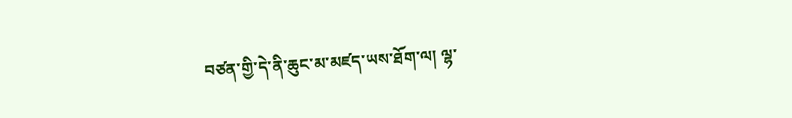བཙན་གྱི་དེ་ནི་ཆུང་མ་མཛད་ཡས་ཐོག་ལ། ལྷ་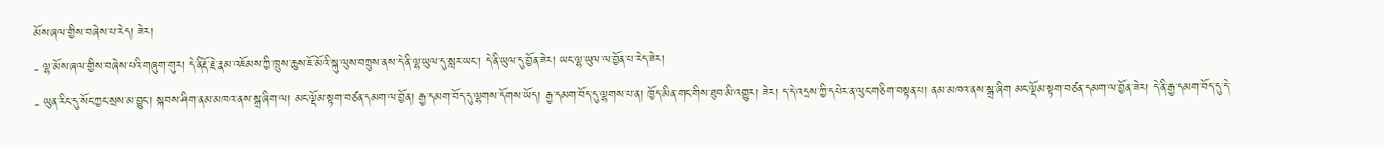མོས་ཞལ་གྱིས་བཞེས་པ་རེད། ཟེར།
- ལྷ་མོས་ཞལ་གྱིས་བཞེས་པའི་གཞུག་གུར། དེ་ནིརྡོ་རྗེ་རྣམ་འཇོམས་ཀྱི་ཁྲུས་ཆུས་ཇོ་མོའི་སྐུ་ལུས་བཀྲུས་ནས་དེ་ནི་ལྷ་ཡུལ་དུ་སླར་ཡང་། དེ་ནི་ཡུལ་དུ་བྱོན་ཟེར། ཡང་ལྷ་ཡུལ་ལ་བྱོན་པ་རེད་ཟེར།
- ཡུན་རིང་དུ་སོང་ཀྱང་སྲས་མ་བྱུང་། སྐབས་ཤིག་ནམ་མཁའ་ནས་སྒྲ་ཞིག་ལ། མང་ལྡོམ་སྟག་བཙན་དམག་ལ་བྱོན། རྒྱ་དམག་བོད་དུ་ལྷགས་དོགས་ཡོད། རྒྱ་དམག་བོད་དུ་ལྷགས་པ་ན། ཁྱོད་མིན་གང་གིས་ཐུབ་མི་འགྱུར། ཟེར། ད་དེ་འདྲས་ཀྱི་དཔེར་ན་ལུང་གཅིག་བསྟན་པ། ནམ་མཁའ་ནས་སྒྲ་ཞིག མང་ལྡོམ་སྟག་བཙན་དམག་ལ་བྱོན་ཟེར། དེ་ནི་རྒྱ་དམག་བོད་དུ་དེ་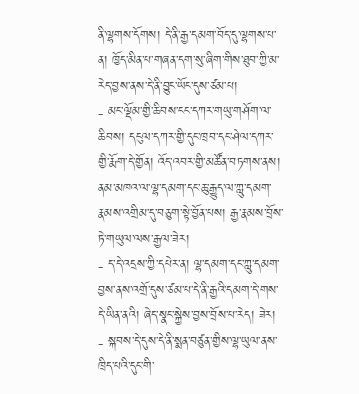ནི་ལྷགས་དོགས། དེ་ནི་རྒྱ་དམག་བོད་དུ་ལྷགས་པ་ན། ཁྱོད་མིན་པ་གཞན་དག་སུ་ཞིག་གིས་ཐུབ་ཀྱི་མ་རེད་བྱས་ནས་དེ་ནི་བྱུང་ཡོང་དུས་ཙམ་པ།
- མང་ལྡོམ་གྱི་ཆིབས་ངང་དཀར་གཡུ་གཤོག་ལ་ཆིབས། དངུལ་དཀར་གྱི་དུང་ཁྲབ་དང་ཤེལ་དཀར་གྱི་རྨོག་དེ་གྱོན། འོད་འབར་གྱི་མཚོན་བཏགས་ནས། ནམ་མཁའ་ལ་ལྷ་དམག་དང་ཆུ་རྒྱུད་ལ་ཀླུ་དམག་རྣམས་འགྲིམ་དུ་བཅུག་སྟེ་བྱོན་པས། རྒྱ་རྣམས་བྲོས་ཏེ་གཡུལ་ལས་རྒྱལ་ཟེར།
- ད་དེ་འདྲས་ཀྱི་དཔེར་ན། ལྷ་དམག་དང་ཀླུ་དམག་བྱས་ནས་འགྲོ་དུས་ཙམ་པ་དེ་ནི་རྒྱའི་དམག་དེ་གས་དེ་ཡིན་ནའི། ཞེད་སྣང་སྐྱེས་བྱས་བྲོས་པ་རེད། ཟེར།
- སྐབས་དེ་དུས་དེ་ནི་སྨན་བཙུན་གྱིས་ལྷ་ཡུལ་ནས་ཁྲིད་པའི་དུང་གི་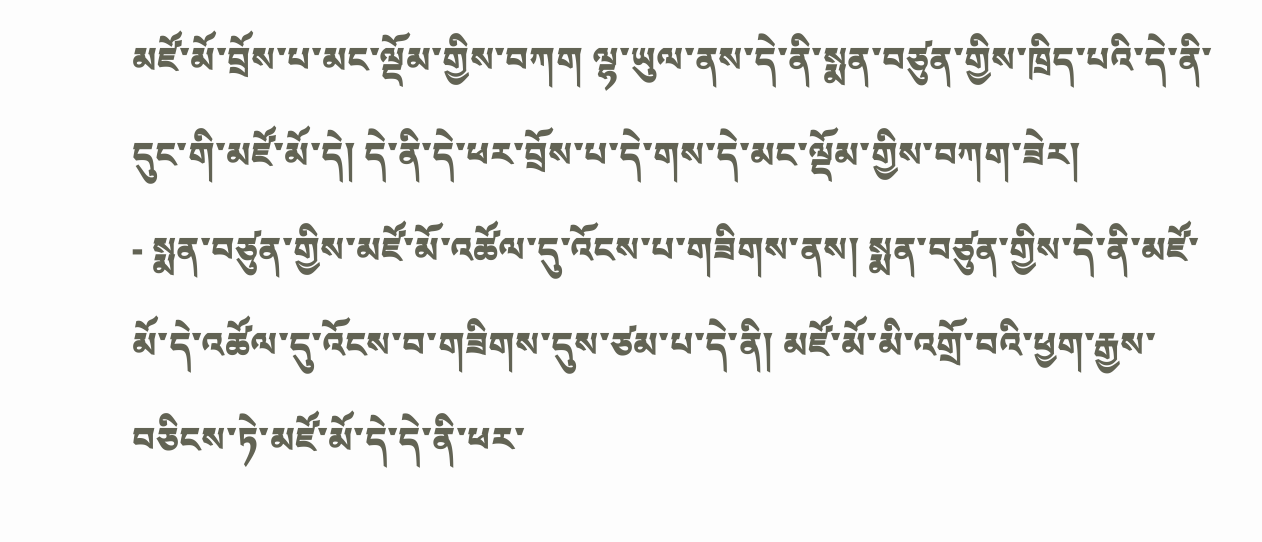མཛོ་མོ་བྲོས་པ་མང་ལྡོམ་གྱིས་བཀག ལྷ་ཡུལ་ནས་དེ་ནི་སྨན་བཙུན་གྱིས་ཁྲིད་པའི་དེ་ནི་དུང་གི་མཛོ་མོ་དེ། དེ་ནི་དེ་ཕར་བྲོས་པ་དེ་གས་དེ་མང་ལྡོམ་གྱིས་བཀག་ཟེར།
- སྨན་བཙུན་གྱིས་མཛོ་མོ་འཚོལ་དུ་འོངས་པ་གཟིགས་ནས། སྨན་བཙུན་གྱིས་དེ་ནི་མཛོ་མོ་དེ་འཚོལ་དུ་འོངས་བ་གཟིགས་དུས་ཙམ་པ་དེ་ནི། མཛོ་མོ་མི་འགྲོ་བའི་ཕྱག་རྒྱས་བཅིངས་ཏེ་མཛོ་མོ་དེ་དེ་ནི་ཕར་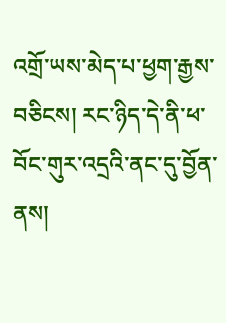འགྲོ་ཡས་མེད་པ་ཕྱག་རྒྱས་བཅིངས། རང་ཉིད་དེ་ནི་ཕ་བོང་གུར་འདྲའི་ནང་དུ་བྱོན་ནས།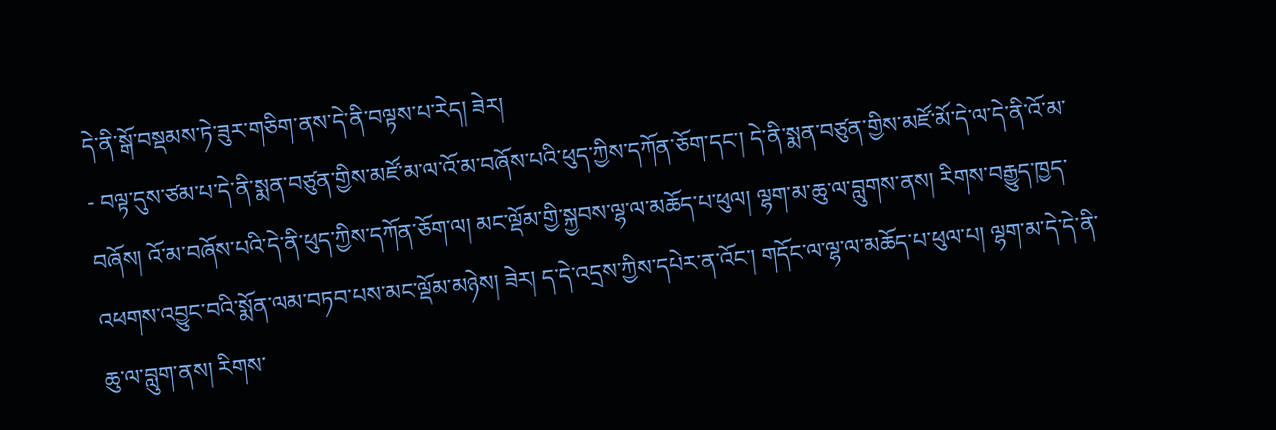དེ་ནི་སྒོ་བསྡམས་ཏེ་ཟུར་གཅིག་ནས་དེ་ནི་བལྟས་པ་རེད། ཟེར།
- བལྟ་དུས་ཙམ་པ་དེ་ནི་སྨན་བཙུན་གྱིས་མཛོ་མ་ལ་འོ་མ་བཞོས་པའི་ཕུད་ཀྱིས་དཀོན་ཅོག་དང་། དེ་ནི་སྨན་བཙུན་གྱིས་མཛོ་མོ་དེ་ལ་དེ་ནི་འོ་མ་བཞོས། འོ་མ་བཞོས་པའི་དེ་ནི་ཕུད་ཀྱིས་དཀོན་ཅོག་ལ། མང་ལྡོམ་གྱི་སྐྱབས་ལྷ་ལ་མཆོད་པ་ཕུལ། ལྷག་མ་ཆུ་ལ་བླུགས་ནས། རིགས་བརྒྱུད་ཁྱད་འཕགས་འབྱུང་བའི་སྨོན་ལམ་བཏབ་པས་མང་ལྡོམ་མཉེས། ཟེར། ད་དེ་འདྲས་ཀྱིས་དཔེར་ན་འོང་། གདོང་ལ་ལྷ་ལ་མཆོད་པ་ཕུལ་པ། ལྷག་མ་དེ་དེ་ནི་ཆུ་ལ་བླུག་ནས། རིགས་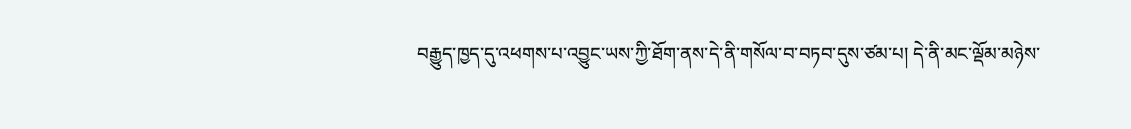བརྒྱུད་ཁྱད་དུ་འཕགས་པ་འབྱུང་ཡས་ཀྱི་ཐོག་ནས་དེ་ནི་གསོལ་བ་བཏབ་དུས་ཙམ་པ། དེ་ནི་མང་ལྡོམ་མཉེས་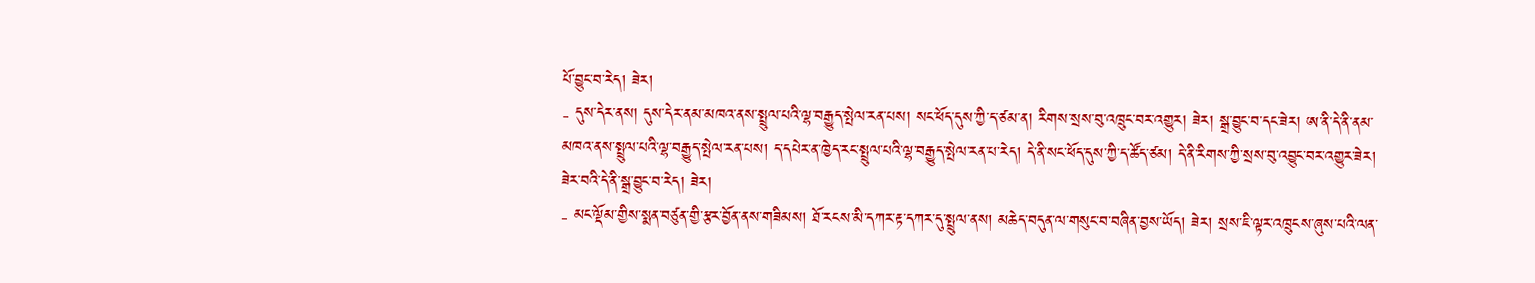པོ་བྱུང་བ་རེད། ཟེར།
- དུས་དེར་ནས། དུས་དེར་ནམ་མཁའ་ནས་སྤྲུལ་པའི་ལྷ་བརྒྱུད་སྤེལ་རན་པས། སང་ཕོད་དུས་ཀྱི་ད་ཙམ་ན། རིགས་སྲས་བུ་འཁྲུང་བར་འགྱུར། ཟེར། སྒྲ་བྱུང་བ་དང་ཟེར། ཨ་ནི་དེ་ནི་ནམ་མཁའ་ནས་སྤྲུལ་པའི་ལྷ་བརྒྱུད་སྤེལ་རན་པས། ད་དཔེར་ན་ཁྱེད་རང་སྤྲུལ་པའི་ལྷ་བརྒྱུད་སྤེལ་རན་པ་རེད། དེ་ནི་སང་ཕོད་དུས་ཀྱི་ད་ཚོད་ཙམ། དེ་ནི་རིགས་ཀྱི་སྲས་བུ་འབྱུང་བར་འགྱུར་ཟེར། ཟེར་བའི་དེ་ནི་སྒྲ་བྱུང་བ་རེད། ཟེར།
- མང་ལྡོམ་གྱིས་སྨན་བཙུན་གྱི་རྩར་བྱོན་ནས་གཟིམས། ཐོ་རངས་མི་དཀར་རྟ་དཀར་དུ་སྤྲུལ་ནས། མཆེད་བདུན་ལ་གསུང་བ་བཞིན་བྱས་ཡོད། ཟེར། སྲས་ཇི་ལྟར་འཁྲུངས་ཞུས་པའི་ལན་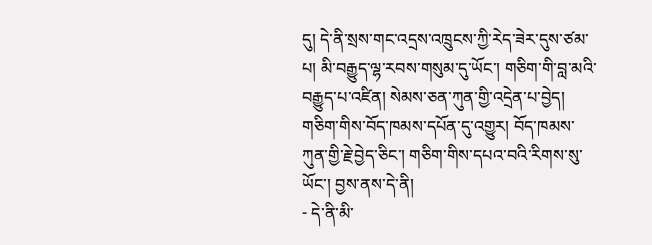དུ། དེ་ནི་སྲས་གང་འདྲས་འཁྲུངས་ཀྱི་རེད་ཟེར་དུས་ཙམ་པ། མི་བརྒྱུད་ལྷ་རབས་གསུམ་དུ་ཡོང་། གཅིག་གི་བླ་མའི་བརྒྱུད་པ་འཛིན། སེམས་ཅན་ཀུན་གྱི་འདྲེན་པ་བྱེད། གཅིག་གིས་བོད་ཁམས་དཔོན་དུ་འགྱུར། བོད་ཁམས་ཀུན་གྱི་རྗེ་བྱེད་ཅིང་། གཅིག་གིས་དཔའ་བའི་རིགས་སུ་ཡོང་། བྱས་ནས་དེ་ནི།
- དེ་ནི་མི་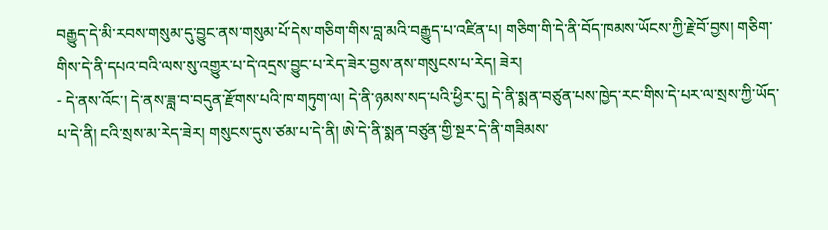བརྒྱུད་དེ་མི་རབས་གསུམ་དུ་བྱུང་ནས་གསུམ་པོ་དེས་གཅིག་གིས་བླ་མའི་བརྒྱུད་པ་འཛིན་པ། གཅིག་གི་དེ་ནི་བོད་ཁམས་ཡོངས་ཀྱི་རྗེ་བོ་བྱས། གཅིག་གིས་དེ་ནི་དཔའ་བའི་ལས་སུ་འགྱུར་པ་དེ་འདྲས་བྱུང་པ་རེད་ཟེར་བྱས་ནས་གསུངས་པ་རེད། ཟེར།
- དེ་ནས་འོང་། དེ་ནས་ཟླ་བ་བདུན་རྫོགས་པའི་ཁ་གཏུག་ལ། དེ་ནི་ཉམས་སད་པའི་ཕྱིར་དུ། དེ་ནི་སྨན་བཙུན་པས་ཁྱེད་རང་གིས་དེ་པར་ལ་སྲས་ཀྱི་ཡོད་པ་དེ་ནི། ངའི་སྲས་མ་རེད་ཟེར། གསུངས་དུས་ཙམ་པ་དེ་ནི། ཨེ་དེ་ནི་སྨན་བཙུན་གྱི་སྔར་དེ་ནི་གཟིམས་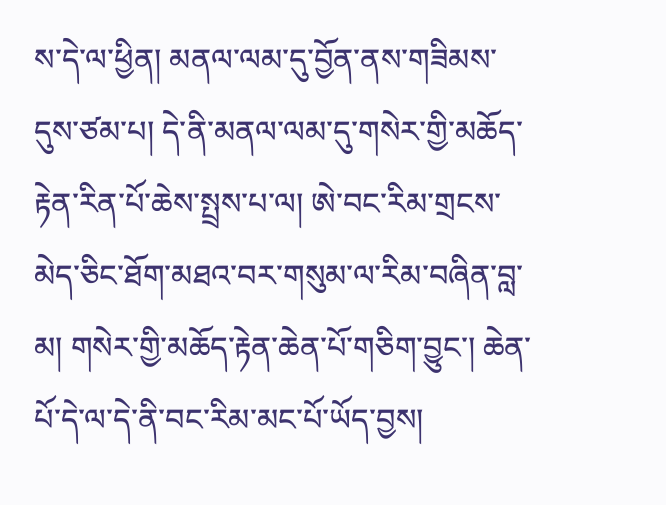ས་དེ་ལ་ཕྱིན། མནལ་ལམ་དུ་བྱོན་ནས་གཟིམས་དུས་ཙམ་པ། དེ་ནི་མནལ་ལམ་དུ་གསེར་གྱི་མཆོད་རྟེན་རིན་པོ་ཆེས་སྤྲས་པ་ལ། ཨེ་བང་རིམ་གྲངས་མེད་ཅིང་ཐོག་མཐའ་བར་གསུམ་ལ་རིམ་བཞིན་བླ་མ། གསེར་གྱི་མཆོད་རྟེན་ཆེན་པོ་གཅིག་བྱུང་། ཆེན་པོ་དེ་ལ་དེ་ནི་བང་རིམ་མང་པོ་ཡོད་བྱས།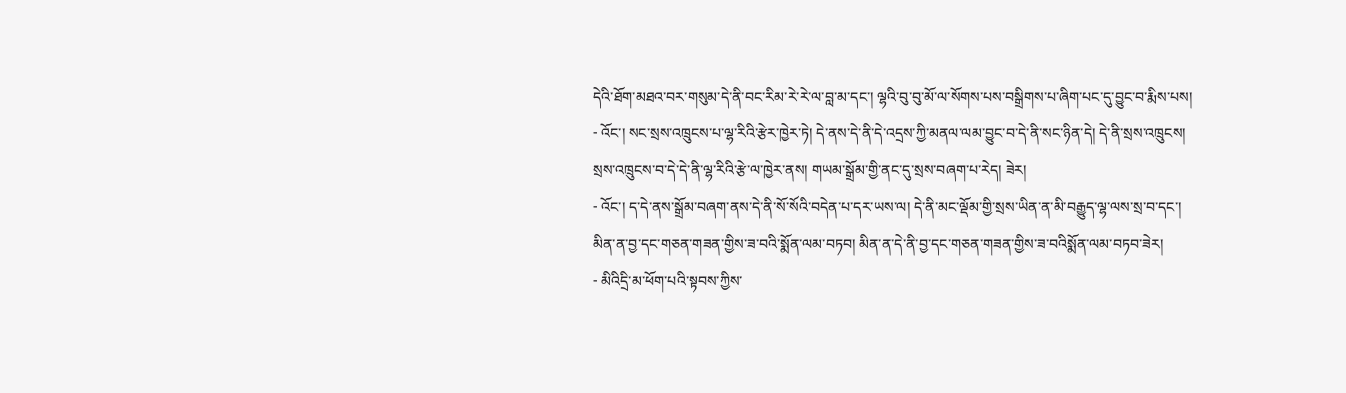དེའི་ཐོག་མཐའ་བར་གསུམ་དེ་ནི་བང་རིམ་རེ་རེ་ལ་བླ་མ་དང་། ལྷའི་བུ་བུ་མོ་ལ་སོགས་པས་བསྒྲིགས་པ་ཞིག་པང་དུ་བྱུང་བ་རྨིས་པས།
- འོང་། སང་སྲས་འཁྲུངས་པ་ལྷ་རིའི་རྩེར་ཁྱེར་ཏེ། དེ་ནས་དེ་ནི་དེ་འདྲས་ཀྱི་མནལ་ལམ་བྱུང་བ་དེ་ནི་སང་ཉིན་དེ། དེ་ནི་སྲས་འཁྲུངས། སྲས་འཁྲུངས་བ་དེ་དེ་ནི་ལྷ་རིའི་རྩེ་ལ་ཁྱེར་ནས། གཡམ་སྒྲོམ་གྱི་ནང་དུ་སྲས་བཞག་པ་རེད། ཟེར།
- འོང་། ད་དེ་ནས་སྒྲོམ་བཞག་ནས་དེ་ནི་སོ་སོའི་བདེན་པ་དར་ཡས་ལ། དེ་ནི་མང་ལྡོམ་གྱི་སྲས་ཡིན་ན་མི་བརྒྱུད་ལྷ་ལས་སྲ་བ་དང་། མིན་ན་བྱ་དང་གཅན་གཟན་གྱིས་ཟ་བའི་སྨོན་ལམ་བཏབ། མིན་ན་དེ་ནི་བྱ་དང་གཅན་གཟན་གྱིས་ཟ་བའིསྨོན་ལམ་བཏབ་ཟེར།
- མིའིདྲི་མ་ཕོག་པའི་སྟབས་ཀྱིས་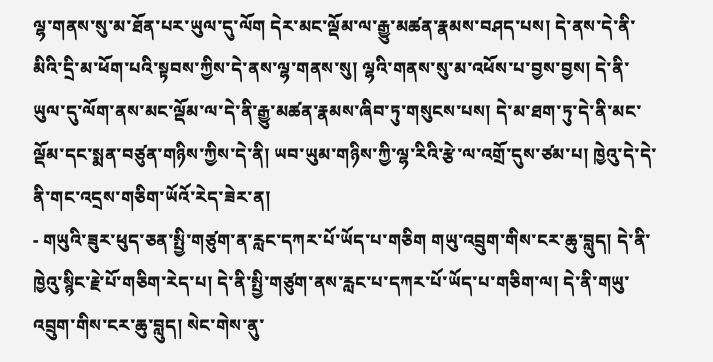ལྷ་གནས་སུ་མ་ཐོན་པར་ཡུལ་དུ་ལོག དེར་མང་ལྡོམ་ལ་རྒྱུ་མཚན་རྣམས་བཤད་པས། དེ་ནས་དེ་ནི་མིའི་དྲི་མ་ཕོག་པའི་སྟབས་ཀྱིས་དེ་ནས་ལྷ་གནས་སུ། ལྷའི་གནས་སུ་མ་འཕོས་པ་བྱས་བྱས། དེ་ནི་ཡུལ་དུ་ལོག་ནས་མང་ལྡོམ་ལ་དེ་ནི་རྒྱུ་མཚན་རྣམས་ཞིབ་ཏུ་གསུངས་པས། དེ་མ་ཐག་ཏུ་དེ་ནི་མང་ལྡོམ་དང་སྨན་བཙུན་གཉིས་ཀྱིས་དེ་ནི། ཡབ་ཡུམ་གཉིས་ཀྱི་ལྷ་རིའི་རྩེ་ལ་འགྲོ་དུས་ཙམ་པ། ཁྱེའུ་དེ་དེ་ནི་གང་འདྲས་གཅིག་ཡོའོ་རེད་ཟེར་ན།
- གཡུའི་ཟུར་ཕུད་ཅན་སྤྱི་གཙུག་ན་རླང་དཀར་པོ་ཡོད་པ་གཅིག གཡུ་འབྲུག་གིས་ངར་ཆུ་བླུད། དེ་ནི་ཁྱེའུ་སྙིང་རྗེ་པོ་གཅིག་རེད་པ། དེ་ནི་སྤྱི་གཙུག་ནས་རླང་པ་དཀར་པོ་ཡོད་པ་གཅིག་ལ། དེ་ནི་གཡུ་འབྲུག་གིས་ངར་ཆུ་བླུད། སེང་གེས་ནུ་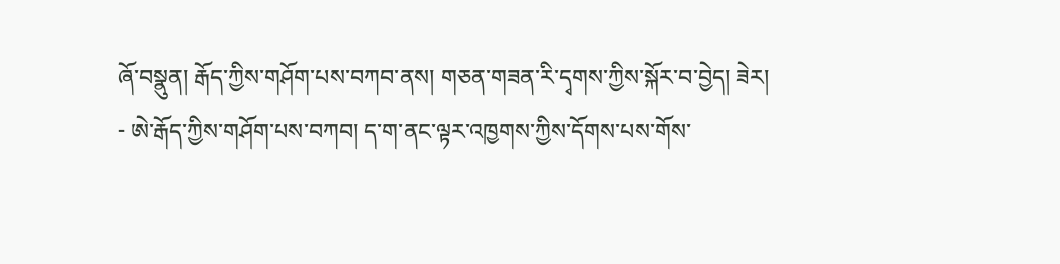ཞོ་བསྣུན། རྒོད་ཀྱིས་གཤོག་པས་བཀབ་ནས། གཅན་གཟན་རི་དྭགས་ཀྱིས་སྐོར་བ་བྱེད། ཟེར།
- ཨེ་རྒོད་ཀྱིས་གཤོག་པས་བཀབ། ད་ག་ནང་ལྟར་འཁྱགས་ཀྱིས་དོགས་པས་གོས་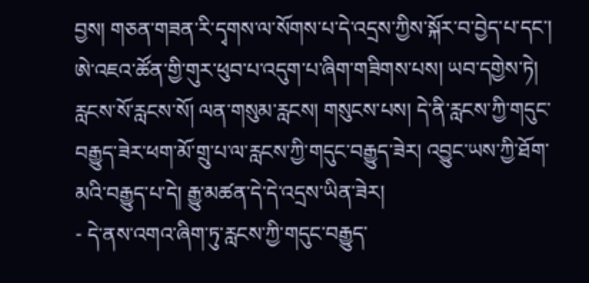བྱས། གཅན་གཟན་རི་དྭགས་ལ་སོགས་པ་དེ་འདྲས་ཀྱིས་སྐོར་བ་བྱེད་པ་དང་། ཨེ་འཇའ་ཚོན་གྱི་གུར་ཕུབ་པ་འདུག་པ་ཞིག་གཟིགས་པས། ཡབ་དགྱེས་ཏེ། རླངས་སོ་རླངས་སོ། ལན་གསུམ་རླངས། གསུངས་པས། དེ་ནི་རླངས་ཀྱི་གདུང་བརྒྱུད་ཟེར་ཕག་མོ་གྲུ་པ་ལ་རླངས་ཀྱི་གདུང་བརྒྱུད་ཟེར། འབྱུང་ཡས་ཀྱི་ཐོག་མའི་བརྒྱུད་པ་དེ། རྒྱུ་མཚན་དེ་དེ་འདྲས་ཡིན་ཟེར།
- དེ་ནས་འགའ་ཞིག་ཏུ་རླངས་ཀྱི་གདུང་བརྒྱུད་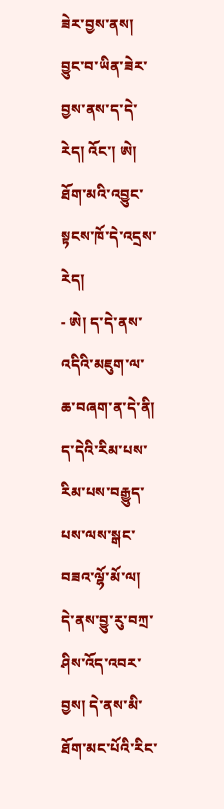ཟེར་བྱས་ནས། བྱུང་བ་ཡིན་ཟེར་བྱས་ནས་ད་དེ་རེད། འོང་། ཨེ། ཐོག་མའི་འབྱུང་སྟངས་ཁོ་དེ་འདྲས་རེད།
- ཨེ། ད་དེ་ནས་འདིའི་མཇུག་ལ་ཆ་བཞག་ན་དེ་ནི། ད་དེའི་རིམ་པས་རིམ་པས་བརྒྱུད་པས་ལས་སྒང་བཟའ་ལྷོ་མོ་ལ། དེ་ནས་བྱུ་རུ་བཀྲ་ཤིས་འོད་འབར་བྱས། དེ་ནས་མི་ཐོག་མང་པོའི་རིང་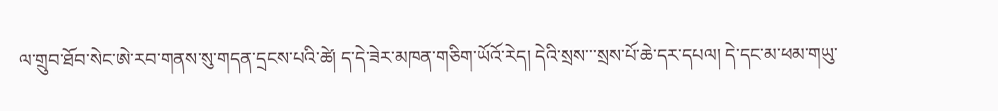ལ་གྲུབ་ཐོབ་སེང་ཨེ་རབ་གནས་སུ་གདན་དྲངས་པའི་ཚེ། ད་དེ་ཟེར་མཁན་གཅིག་ཡོའོ་རེད། དེའི་སྲས་་་སྲས་པོ་ཆེ་དར་དཔལ། དེ་དང་མ་ཕམ་གཡུ་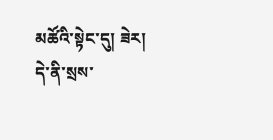མཚོའི་སྟེང་དུ། ཟེར། དེ་ནི་སྲས་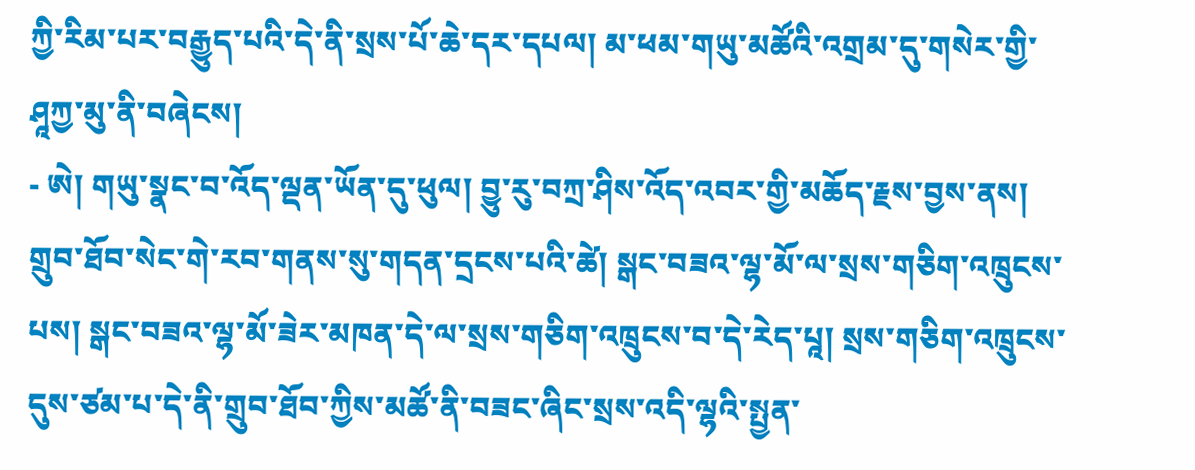ཀྱི་རིམ་པར་བརྒྱུད་པའི་དེ་ནི་སྲས་པོ་ཆེ་དར་དཔལ། མ་ཕམ་གཡུ་མཚོའི་འགྲམ་དུ་གསེར་གྱི་ཤཱཀྱ་མུ་ནི་བཞེངས།
- ཨེ། གཡུ་སྣང་བ་འོད་ལྡན་ཡོན་དུ་ཕུལ། བྱུ་རུ་བཀྲ་ཤིས་འོད་འབར་གྱི་མཆོད་རྗས་བྱས་ནས། གྲུབ་ཐོབ་སེང་གེ་རབ་གནས་སུ་གདན་དྲངས་པའི་ཚེ། སྒང་བཟའ་ལྷ་མོ་ལ་སྲས་གཅིག་འཁྲུངས་པས། སྒང་བཟའ་ལྷ་མོ་ཟེར་མཁན་དེ་ལ་སྲས་གཅིག་འཁྲུངས་བ་དེ་རེད་པཱ། སྲས་གཅིག་འཁྲུངས་དུས་ཙམ་པ་དེ་ནི་གྲུབ་ཐོབ་ཀྱིས་མཚོ་ནི་བཟང་ཞིང་སྲས་འདི་ལྷའི་སྤྱན་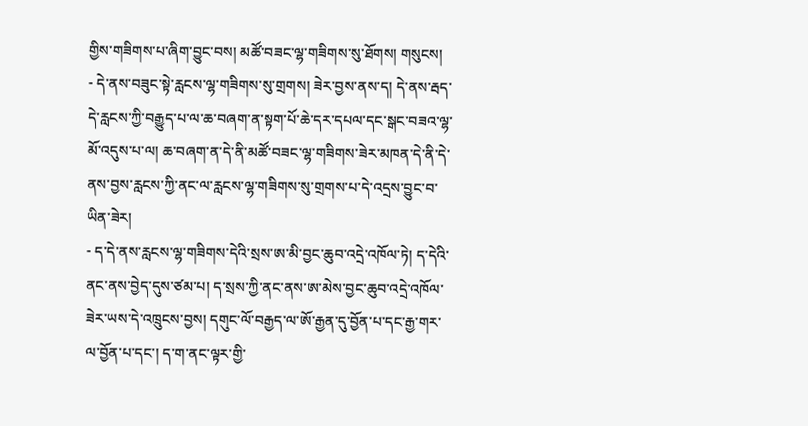གྱིས་གཟིགས་པ་ཞིག་བྱུང་བས། མཚོ་བཟང་ལྷ་གཟིགས་སུ་ཐོགས། གསུངས།
- དེ་ནས་བཟུང་སྟེ་རླངས་ལྷ་གཟིགས་སུ་གྲགས། ཟེར་བྱས་ནས་ད། དེ་ནས་རྦད་དེ་རླངས་ཀྱི་བརྒྱུད་པ་ལ་ཆ་བཞག་ན་སྟག་པོ་ཆེ་དར་དཔལ་དང་སྒང་བཟའ་ལྷ་མོ་འདུས་པ་ལ། ཆ་བཞག་ན་དེ་ནི་མཚོ་བཟང་ལྷ་གཟིགས་ཟེར་མཁན་དེ་ནི་དེ་ནས་བྱས་རླངས་ཀྱི་ནང་ལ་རླངས་ལྷ་གཟིགས་སུ་གྲགས་པ་དེ་འདྲས་བྱུང་བ་ཡིན་ཟེར།
- ད་དེ་ནས་རླངས་ལྷ་གཟིགས་དེའི་སྲས་ཨ་མི་བྱང་ཆུབ་འདྲེ་འཁོལ་ཏེ། ད་དེའི་ནང་ནས་བྱེད་དུས་ཙམ་པ། ད་སྲས་ཀྱི་ནང་ནས་ཨ་མེས་བྱང་ཆུབ་འདྲེ་འཁོལ་ཟེར་ཡས་དེ་འཁྲུངས་བྱས། དགུང་ལོ་བརྒྱད་ལ་ཨོ་རྒྱན་དུ་བྱོན་པ་དང་རྒྱ་གར་ལ་བྱོན་པ་དང་། ད་ག་ནང་ལྟར་གྱི་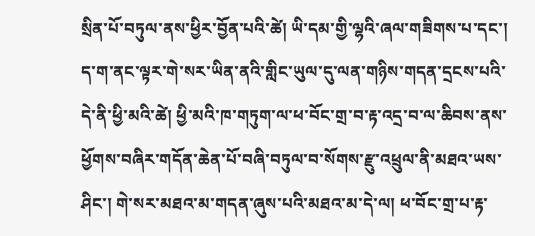སྲིན་པོ་བཏུལ་ནས་ཕྱིར་བྱོན་པའི་ཚེ། ཡི་དམ་གྱི་ལྷའི་ཞལ་གཟིགས་པ་དང་། ད་ག་ནང་ལྟར་གེ་སར་ཡིན་ནའི་གླིང་ཡུལ་དུ་ལན་གཉིས་གདན་དྲངས་པའི་དེ་ནི་ཕྱི་མའི་ཚེ། ཕྱི་མའི་ཁ་གཏུག་ལ་ཕ་བོང་གྲ་བ་རྟ་འདྲ་བ་ལ་ཆིབས་ནས་ཕྱོགས་བཞིར་གདོན་ཆེན་པོ་བཞི་བཏུལ་བ་སོགས་རྫུ་འཕྲུལ་ནི་མཐའ་ཡས་ཤིང་། གེ་སར་མཐའ་མ་གདན་ཞུས་པའི་མཐའ་མ་དེ་ལ། ཕ་བོང་གྲ་པ་རྟ་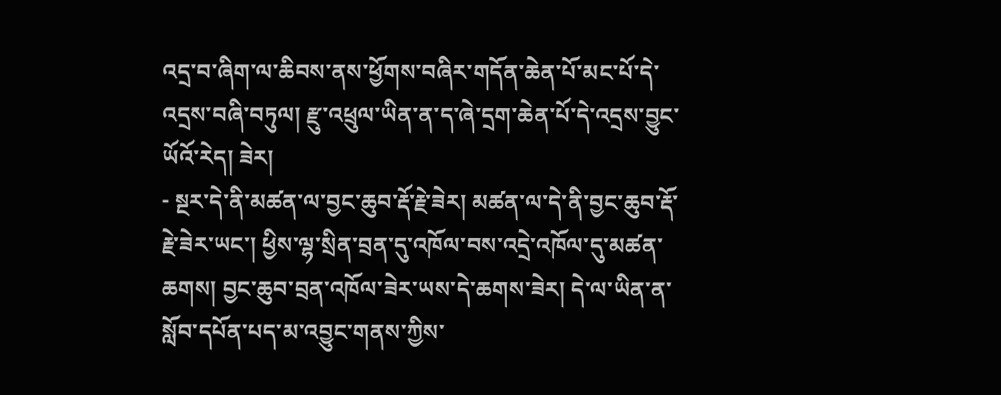འདྲ་བ་ཞིག་ལ་ཆིབས་ནས་ཕྱོགས་བཞིར་གདོན་ཆེན་པོ་མང་པོ་དེ་འདྲས་བཞི་བཏུལ། རྫུ་འཕྲུལ་ཡིན་ན་ད་ཞེ་དྲག་ཆེན་པོ་དེ་འདྲས་བྱུང་ཡོའོ་རེད། ཟེར།
- སྔར་དེ་ནི་མཚན་ལ་བྱང་ཆུབ་རྡོ་རྗེ་ཟེར། མཚན་ལ་དེ་ནི་བྱང་ཆུབ་རྡོ་རྗེ་ཟེར་ཡང་། ཕྱིས་ལྷ་སྲིན་བྲན་དུ་འཁོལ་བས་འདྲེ་འཁོལ་དུ་མཚན་ཆགས། བྱང་ཆུབ་བྲན་འཁོལ་ཟེར་ཡས་དེ་ཆགས་ཟེར། དེ་ལ་ཡིན་ན་སློབ་དཔོན་པད་མ་འབྱུང་གནས་ཀྱིས་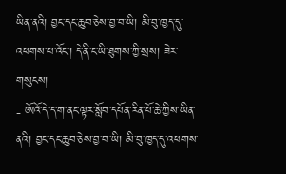ཡིན་ནའི། བྱང་དང་ཆུབ་ཅེས་བྱ་བ་ཡི། མི་བུ་ཁྱད་དུ་འཕགས་པ་འོང་། དེ་ནི་ང་ཡི་ཐུགས་ཀྱི་སྲས། ཟེར་གསུངས།
- ཨོའོ་དེ་ད་ག་ནང་ལྟར་སློབ་དཔོན་རིན་པོ་ཆེ་ཀྱིས་ཡིན་ནའི། བྱང་དང་ཆུབ་ཅེས་བྱ་བ་ཡི། མི་བུ་ཁྱད་དུ་འཕགས་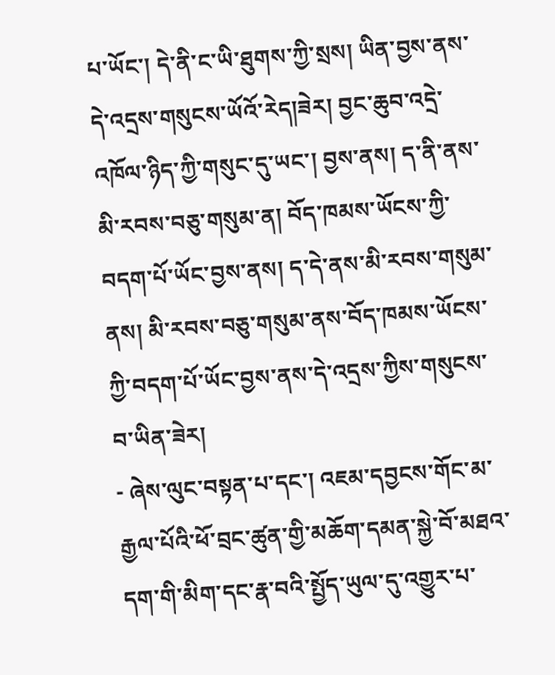པ་ཡོང་། དེ་ནི་ང་ཡི་ཐུགས་ཀྱི་སྲས། ཡིན་བྱས་ནས་དེ་འདྲས་གསུངས་ཡོའོ་རེད།ཟེར། བྱང་ཆུབ་འདྲེ་འཁོལ་ཉིད་ཀྱི་གསུང་དུ་ཡང་། བྱས་ནས། ད་ནི་ནས་མི་རབས་བཅུ་གསུམ་ན། བོད་ཁམས་ཡོངས་ཀྱི་བདག་པོ་ཡོང་བྱས་ནས། ད་དེ་ནས་མི་རབས་གསུམ་ནས། མི་རབས་བཅུ་གསུམ་ནས་བོད་ཁམས་ཡོངས་ཀྱི་བདག་པོ་ཡོང་བྱས་ནས་དེ་འདྲས་ཀྱིས་གསུངས་བ་ཡིན་ཟེར།
- ཞེས་ལུང་བསྟན་པ་དང་། འཇམ་དབྱངས་གོང་མ་རྒྱལ་པོའི་ཕོ་བྲང་ཚུན་གྱི་མཆོག་དམན་སྐྱེ་བོ་མཐའ་དག་གི་མིག་དང་རྣ་བའི་སྤྱོད་ཡུལ་དུ་འགྱུར་པ་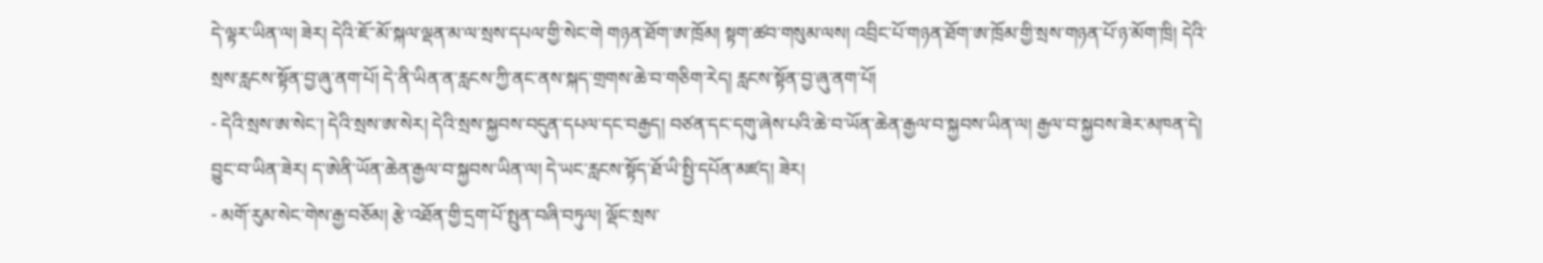དེ་ལྟར་ཡིན་ལ། ཟེར། དེའི་ཇོ་་མོ་སྐལ་ལྡན་མ་ལ་སྲས་དཔལ་གྱི་སེང་གེ གཉན་ཐོག་ཨ་ཁྲོམ། སྟག་ཚབ་གསུམ་ལས། འབྲིང་པོ་གཉན་ཐོག་ཨ་ཁྲོམ་གྱི་སྲས་གཉན་པོ་ཉ་མོག་ཁྲི། དེའི་སྲས་རླངས་སྟོན་བྱ་ཞུ་ནག་པོ། དེ་ནི་ཡིན་ན་རླངས་ཀྱི་ནང་ནས་སྐད་གྲགས་ཆེ་བ་གཅིག་རེད། རླངས་སྟོན་བྱ་ཞུ་ནག་པོ།
- དེའི་སྲས་ཨ་སེང་། དེའི་སྲས་ཨ་སེར། དེའི་སྲས་སྐྱབས་བདུན་དཔལ་དང་བརྒྱད། བཙན་དང་དགུ་ཞེས་པའི་ཆེ་བ་ཡོན་ཆེན་རྒྱལ་བ་སྐྱབས་ཡིན་ལ། རྒྱལ་བ་སྐྱབས་ཟེར་མཁན་དེ། བྱུང་བ་ཡིན་ཟེར། ད་ཨེནི་ཡོན་ཆེན་རྒྱལ་བ་སྐྱབས་ཡིན་ལ། དེ་ཡང་རླངས་སྟོད་ཐོ་ཡི་སྤྱི་དཔོན་མཛད། ཟེར།
- མགོ་རུམ་སེང་གེས་རྒྱ་བཅོམ། རྩེ་འཐོན་གྱི་དྲག་པོ་སྤུན་བཞི་བཏུལ། ལྡོང་སྲས་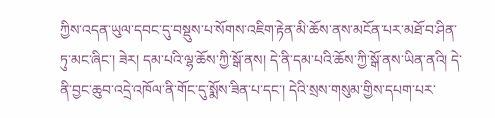ཀྱིས་འདན་ཡུལ་དབང་དུ་བསྡུས་པ་སོགས་འཇིག་རྟེན་མི་ཆོས་ནས་མངོན་པར་མཐོ་བ་ཤིན་ཏུ་མང་ཞིང་། ཟེར། དམ་པའི་ལྷ་ཆོས་ཀྱི་སྒོ་ནས། དེ་ནི་དམ་པའི་ཆོས་ཀྱི་སྒོ་ནས་ཡིན་ནའི། དེ་ནི་བྱང་ཆུབ་འདྲེ་འཁོལ་ནི་གོང་དུ་སྨོས་ཟིན་པ་དང་། དེའི་སྲས་གསུམ་གྱིས་དཔག་པར་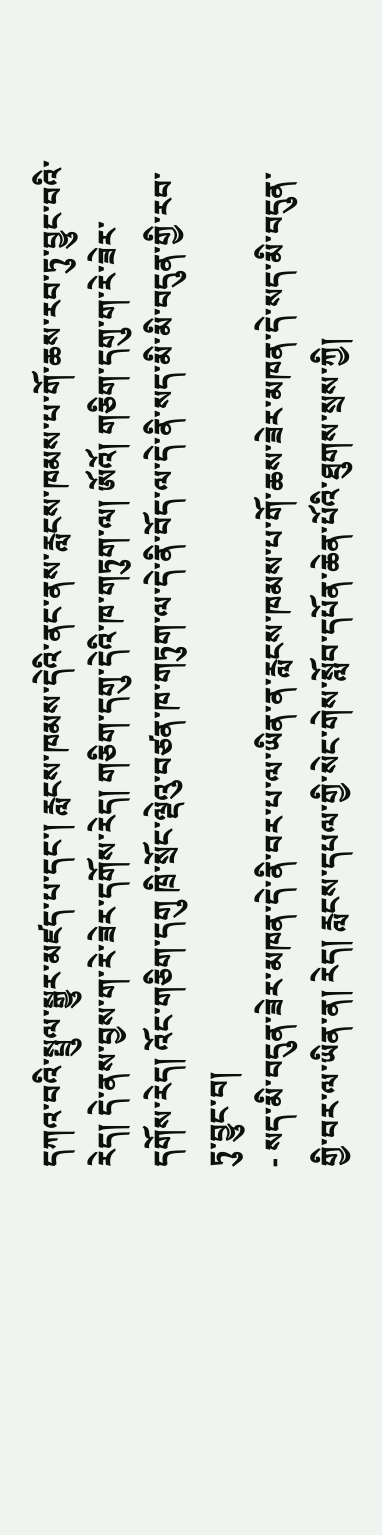དཀའ་བའི་སྤྲུལ་སྒྱུར་མཛད་པ་དང་། རླངས་ཁམས་དེའི་ནང་ནས་རླངས་ཁམས་པ་གོ་ཆས་རབ་ཏུ་བྱུང་བའི་རེད། དེ་ནས་བྱས་ག་རེ་ཟེར་དགོས་རེད། གཅིག་དགུ་དེའི་ཁ་གཏུག་ལ། ཨོའོ། གཅིག་དགུ་ག་རེ་ཟེར་དགོས་རེད། འོང་གཅིག་དགུ ཁྲི་སྲོང་ལྡེའུ་བཙན་ཁ་གཏུག་ལ་དེ་ནི་བོད་ལ་དེ་ནི་སད་མི་མི་བདུན་གྱི་རབ་ཏུ་བྱུང་བ།
- སད་མི་བདུན་ཟེར་མཁན་དེ་ནི་བར་པ་ལ་ཡིན་ན་རླངས་ཁམས་པ་གོ་ཆས་ཟེར་མཁན་དེ་སད་མི་བདུན་གྱི་བར་ལ་ཡིན་ན། རེད། རླངས་དཔལ་གྱི་སེང་གེས་སློབ་དཔོན་ཆེན་པོའི་ཐུགས་སྲས་ཀྱི།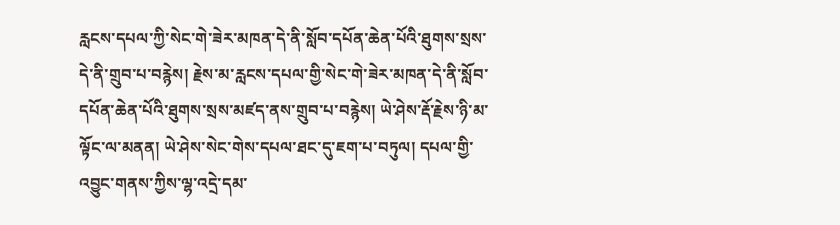རླངས་དཔལ་ཀྱི་སེང་གེ་ཟེར་མཁན་དེ་ནི་སློབ་དཔོན་ཆེན་པོའི་ཐུགས་སྲས་དེ་ནི་གྲུབ་པ་བརྙེས། རྗེས་མ་རླངས་དཔལ་གྱི་སེང་གེ་ཟེར་མཁན་དེ་ནི་སློབ་དཔོན་ཆེན་པོའི་ཐུགས་སྲས་མཛད་ནས་གྲུབ་པ་བརྙེས། ཡེ་ཤེས་རྡོ་རྗེས་ཉི་མ་ལྟོང་ལ་མནན། ཡེ་ཤེས་སེང་གེས་དཔལ་ཐང་དུ་ཇག་པ་བཏུལ། དཔལ་གྱི་འབྱུང་གནས་ཀྱིས་ལྷ་འདྲེ་དམ་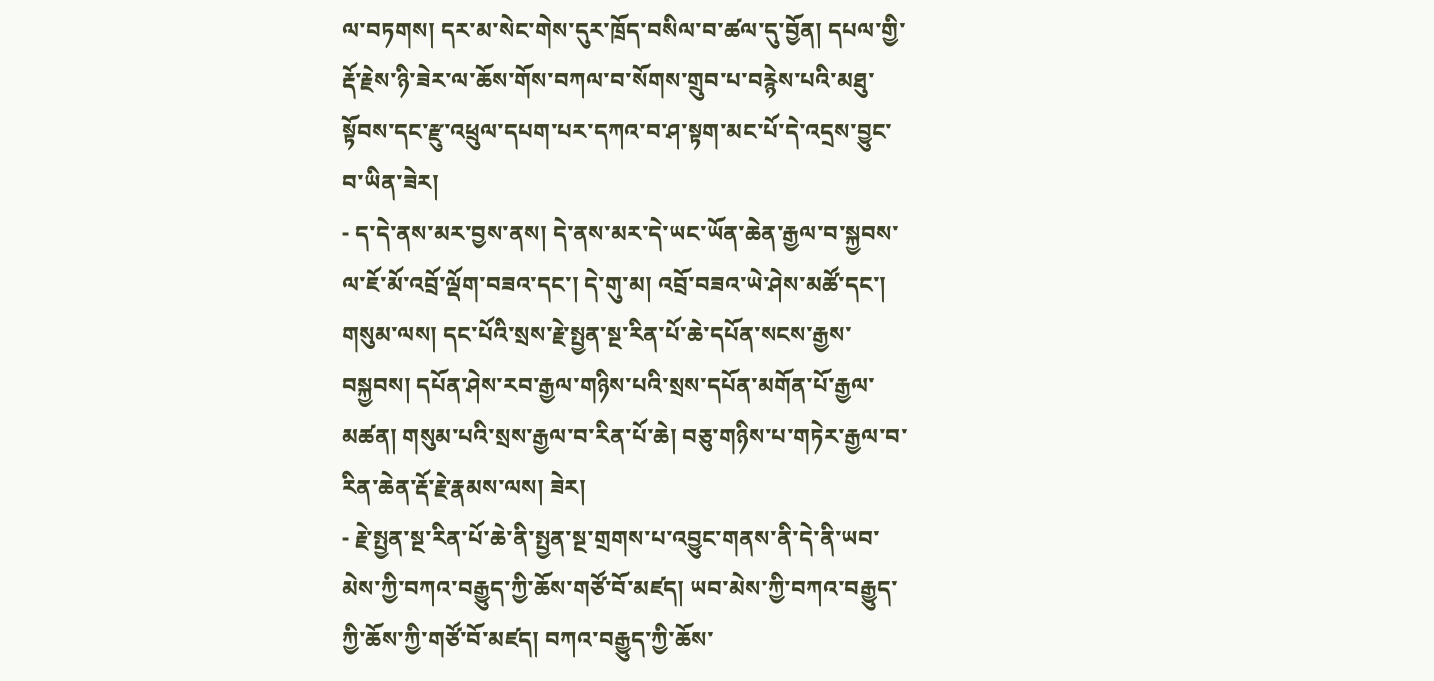ལ་བཏགས། དར་མ་སེང་གེས་དུར་ཁྲོད་བསིལ་བ་ཚལ་དུ་བྱོན། དཔལ་གྱི་རྡོ་རྗེས་ཉི་ཟེར་ལ་ཆོས་གོས་བཀལ་བ་སོགས་གྲུབ་པ་བརྙེས་པའི་མཐུ་སྟོབས་དང་རྫུ་འཕྲུལ་དཔག་པར་དཀའ་བ་ཤ་སྟག་མང་པོ་དེ་འདྲས་བྱུང་བ་ཡིན་ཟེར།
- ད་དེ་ནས་མར་བྱས་ནས། དེ་ནས་མར་དེ་ཡང་ཡོན་ཆེན་རྒྱལ་བ་སྐྱབས་ལ་ཇོ་མོ་འབྲོ་ལྡོག་བཟའ་དང་། དེ་གུ་མ། འབྲོ་བཟའ་ཡེ་ཤེས་མཚོ་དང་། གསུམ་ལས། དང་པོའི་སྲས་རྗེ་སྤྱན་སྔ་རིན་པོ་ཆེ་དཔོན་སངས་རྒྱས་བསྐྱབས། དཔོན་ཤེས་རབ་རྒྱལ་གཉིས་པའི་སྲས་དཔོན་མགོན་པོ་རྒྱལ་མཚན། གསུམ་པའི་སྲས་རྒྱལ་བ་རིན་པོ་ཆེ། བཅུ་གཉིས་པ་གཏེར་རྒྱལ་བ་རིན་ཆེན་རྡོ་རྗེ་རྣམས་ལས། ཟེར།
- རྗེ་སྤྱན་སྔ་རིན་པོ་ཆེ་ནི་སྤྱན་སྔ་གྲགས་པ་འབྱུང་གནས་ནི་དེ་ནི་ཡབ་མེས་ཀྱི་བཀའ་བརྒྱུད་ཀྱི་ཆོས་གཙོ་བོ་མཛད། ཡབ་མེས་ཀྱི་བཀའ་བརྒྱུད་ཀྱི་ཆོས་ཀྱི་གཙོ་བོ་མཛད། བཀའ་བརྒྱུད་ཀྱི་ཆོས་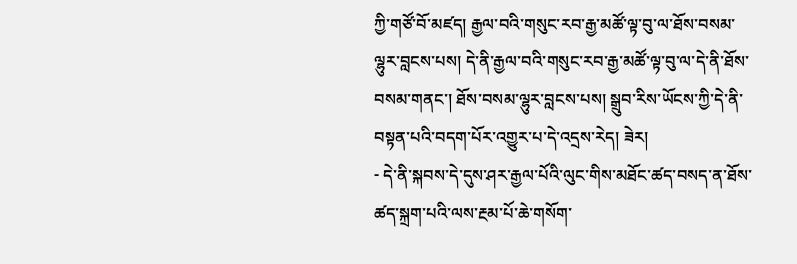ཀྱི་གཙོ་བོ་མཛད། རྒྱལ་བའི་གསུང་རབ་རྒྱ་མཚོ་ལྟ་བུ་ལ་ཐོས་བསམ་ལྷུར་བླངས་པས། དེ་ནི་རྒྱལ་བའི་གསུང་རབ་རྒྱ་མཚོ་ལྟ་བུ་ལ་དེ་ནི་ཐོས་བསམ་གནང་། ཐོས་བསམ་ལྷུར་བླངས་པས། སྒྲུབ་རིས་ཡོངས་ཀྱི་དེ་ནི་བསྟན་པའི་བདག་པོར་འགྱུར་པ་དེ་འདྲས་རེད། ཟེར།
- དེ་ནི་སྐབས་དེ་དུས་ཤར་རྒྱལ་པོའི་ལུང་གིས་མཐོང་ཚད་བསད་ན་ཐོས་ཚད་སྐྲག་པའི་ལས་རྔམ་པོ་ཆེ་གསོག་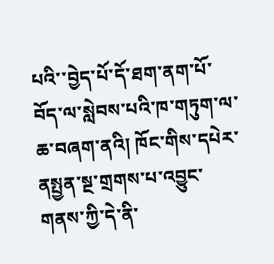པའི་་བྱེད་པོ་དོ་ཐག་ནག་པོ་བོད་ལ་སླེབས་པའི་ཁ་གཏུག་ལ་ཆ་བཞག་ནའི། ཁོང་གིས་དཔེར་ནསྤྱན་སྔ་གྲགས་པ་འབྱུང་གནས་ཀྱི་དེ་ནི་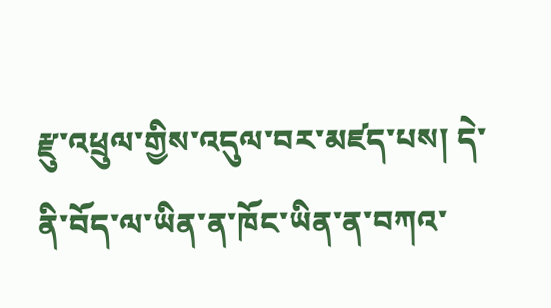རྫུ་འཕྲུལ་གྱིས་འདུལ་བར་མཛད་པས། དེ་ནི་བོད་ལ་ཡིན་ན་ཁོང་ཡིན་ན་བཀའ་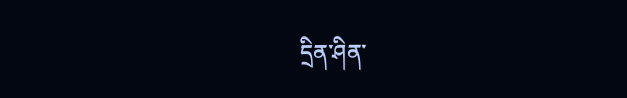དྲིན་ཤིན་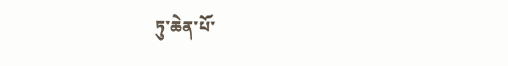ཏུ་ཆེན་པོ་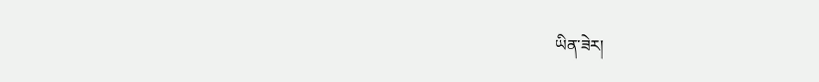ཡིན་ཟེར།